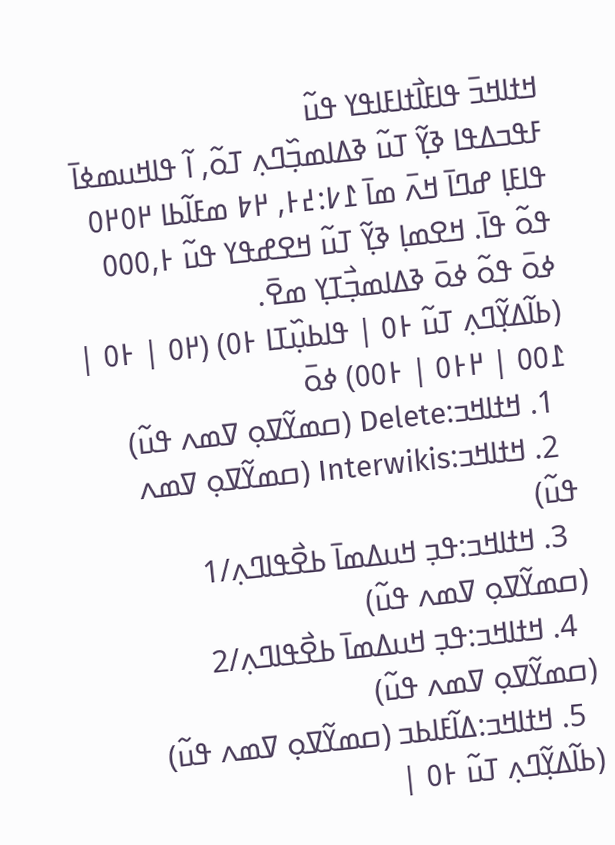ߞߙߊߞߏ߫ ߟߊߓߊ߯ߙߊߓߊߟߌ ߟߎ߬
ߓߟߏߡߟߊ ߢߌ߲߬ ߠߎ߬ ߢߡߊߘߏ߲߰ߣߍ߲ ߠߋ߬, ߊ߬ ߟߊߞߎߘߦߊ߫ ߟߊߓߊ߲ ߝߣߊ߫ ߞߍ߫ ߘߊ߫ ߁߇:߄߅, ߂߈ ߘߓߊ߬ߕߊ ߂߀߂߀ ߟߋ߬ ߟߊ߫. ߞߐߘߊ߲ ߢߌ߲߬ ߠߎ߬ ߞߐߝߟߌ ߟߎ߬ ߅,߀߀߀ ߦߋ߫ ߟߋ߬ ߦߋ߫ ߢߡߊߘߏ߲߯ߠߌ߲ ߘߐ߫.
(ߕߊ߬ߡߌ߲߬ߣߍ߲ ߠߎ߬ ߅߀ | ߟߊߕߎ߲߰ߠߊ ߅߀) (߂߀ | ߅߀ | ߁߀߀ | ߂߅߀ | ߅߀߀) ߦߋ߫
  1. ߞߙߊߞߏ:Delete (ߛߘߌ߬ߜߋ߲ ߜߘߍ ߟߎ߬)
  2. ߞߙߊߞߏ:Interwikis (ߛߘߌ߬ߜߋ߲ ߜߘߍ ߟߎ߬)
  3. ߞߙߊߞߏ:ߟߏ߲ ߞߎߡߘߊ߫ ߕߐ߯ߟߊߣߍ߲/1 (ߛߘߌ߬ߜߋ߲ ߜߘߍ ߟߎ߬)
  4. ߞߙߊߞߏ:ߟߏ߲ ߞߎߡߘߊ߫ ߕߐ߯ߟߊߣߍ߲/2 (ߛߘߌ߬ߜߋ߲ ߜߘߍ ߟߎ߬)
  5. ߞߙߊߞߏ:ߡߊ߬ߓߊߕߏ (ߛߘߌ߬ߜߋ߲ ߜߘߍ ߟߎ߬)
(ߕߊ߬ߡߌ߲߬ߣߍ߲ ߠߎ߬ ߅߀ |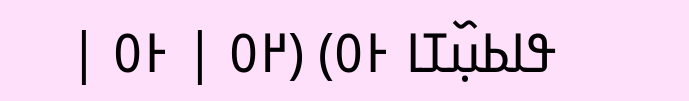ߟߊߕߎ߲߰ߠߊ ߅߀) (߂߀ | ߅߀ |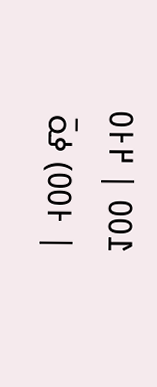߁߀߀ | ߂߅߀ | ߅߀߀) ߦߋ߫